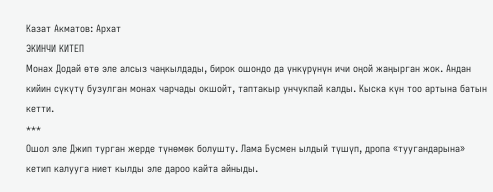Казат Акматов: Архат
ЭКИНЧИ КИТЕП
Монах Додай өтө эле алсыз чаңкылдады, бирок ошондо да үнкүрүнүн ичи оңой жаңырган жок. Андан кийин сүкүтү бузулган монах чарчады окшойт, таптакыр унчукпай калды. Кыска күн тоо артына батын кетти.
***
Ошол эле Джип турган жерде түнөмөк болушту. Лама Бусмен ылдый түшүп, дропа «туугандарына» кетип калууга ниет кылды эле дароо кайта айныды.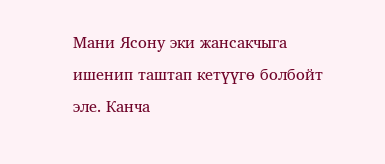Мани Ясону эки жансакчыга ишенип таштап кетүүгө болбойт эле. Канча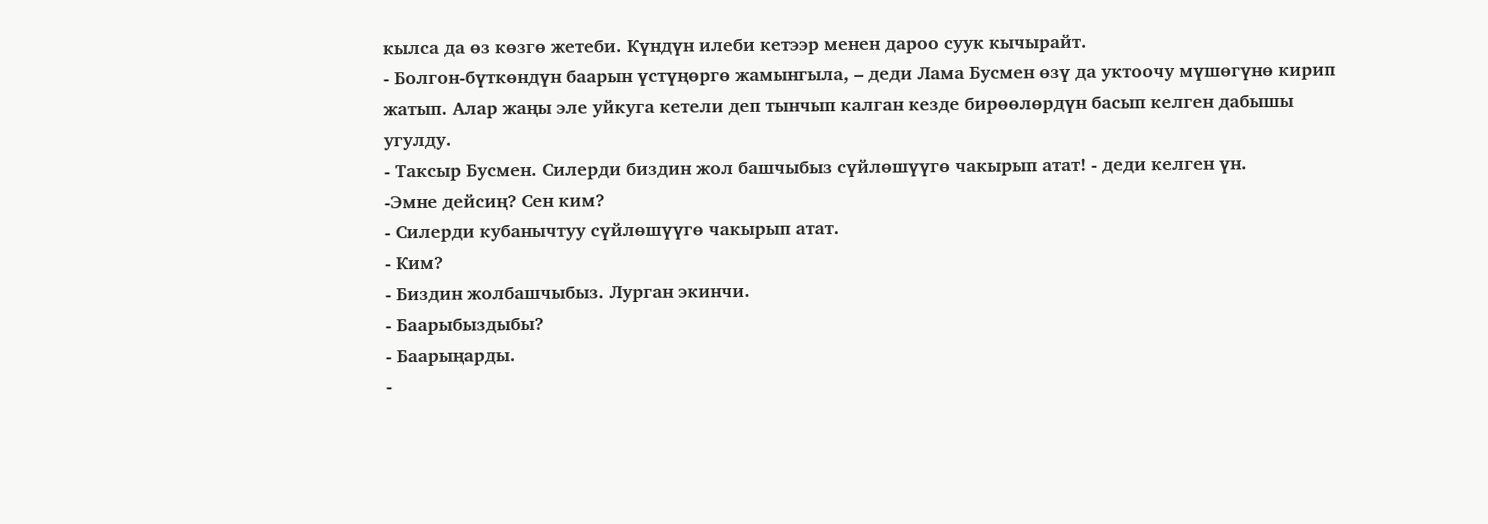кылса да өз көзгө жетеби. Күндүн илеби кетээр менен дароо суук кычырайт.
- Болгон-бүткөндүн баарын үстүңөргө жамынгыла, – деди Лама Бусмен өзү да уктоочу мүшөгүнө кирип жатып. Алар жаңы эле уйкуга кетели деп тынчып калган кезде бирөөлөрдүн басып келген дабышы угулду.
- Таксыр Бусмен. Силерди биздин жол башчыбыз сүйлөшүүгө чакырып атат! - деди келген үн.
-Эмне дейсиң? Сен ким?
- Силерди кубанычтуу сүйлөшүүгө чакырып атат.
- Ким?
- Биздин жолбашчыбыз. Лурган экинчи.
- Баарыбыздыбы?
- Баарыңарды.
-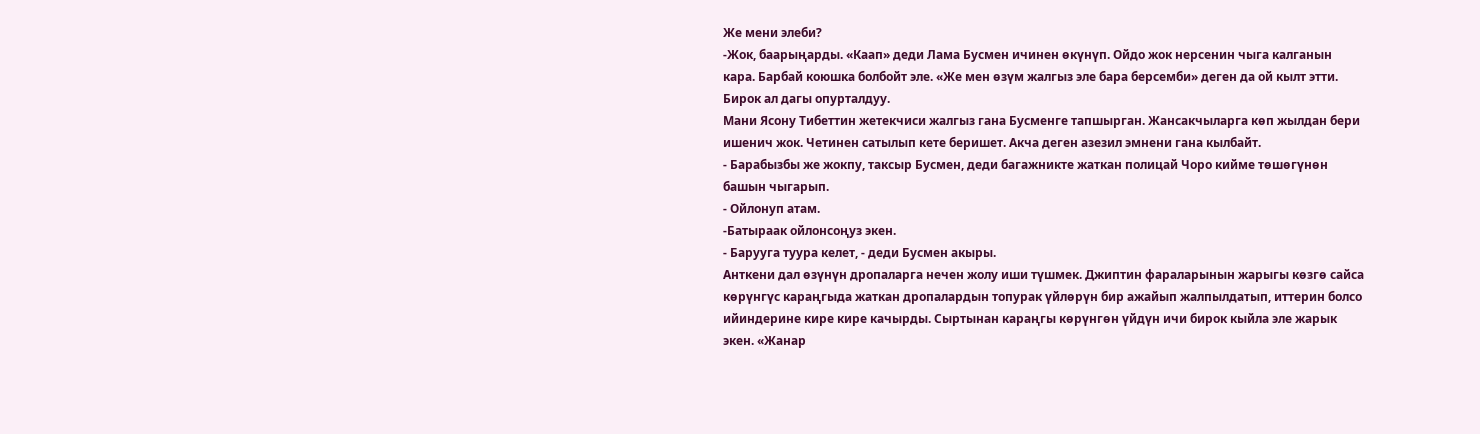Же мени элеби?
-Жок, баарыңарды. «Каап» деди Лама Бусмен ичинен өкүнүп. Ойдо жок нерсенин чыга калганын кара. Барбай коюшка болбойт эле. «Же мен өзүм жалгыз эле бара берсемби» деген да ой кылт этти. Бирок ал дагы опурталдуу.
Мани Ясону Тибеттин жетекчиси жалгыз гана Бусменге тапшырган. Жансакчыларга көп жылдан бери ишенич жок. Четинен сатылып кете беришет. Акча деген азезил эмнени гана кылбайт.
- Барабызбы же жокпу, таксыр Бусмен, деди багажникте жаткан полицай Чоро кийме төшөгүнөн башын чыгарып.
- Ойлонуп атам.
-Батыраак ойлонсоңуз экен.
- Барууга туура келет, - деди Бусмен акыры.
Анткени дал өзүнүн дропаларга нечен жолу иши түшмек. Джиптин фараларынын жарыгы көзгө сайса көрүнгүс караңгыда жаткан дропалардын топурак үйлөрүн бир ажайып жалпылдатып, иттерин болсо ийиндерине кире кире качырды. Сыртынан караңгы көрүнгөн үйдүн ичи бирок кыйла эле жарык экен. «Жанар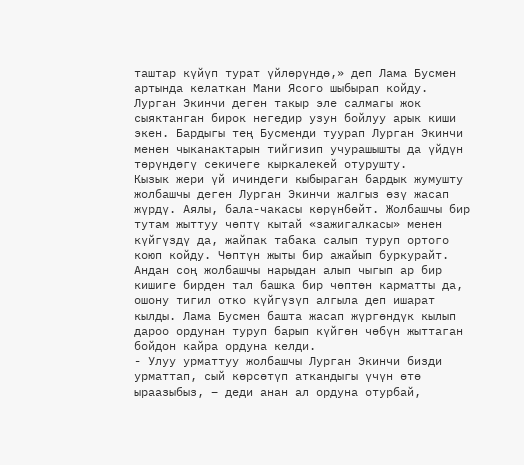таштар күйүп турат үйлөрүндө,» деп Лама Бусмен артында келаткан Мани Ясого шыбырап койду.
Лурган Экинчи деген такыр эле салмагы жок сыяктанган бирок негедир узун бойлуу арык киши экен. Бардыгы тең Бусменди туурап Лурган Экинчи менен чыканактарын тийгизип учурашышты да үйдүн төрүндөгү секичеге кыркалекей отурушту.
Кызык жери үй ичиндеги кыбыраган бардык жумушту жолбашчы деген Лурган Экинчи жалгыз өзү жасап жүрдү. Аялы, бала-чакасы көрүнбөйт. Жолбашчы бир тутам жыттуу чөптү кытай «зажигалкасы» менен күйгүздү да, жайпак табака салып туруп ортого коюп койду. Чөптүн жыты бир ажайып буркурайт. Андан соң жолбашчы нарыдан алып чыгып ар бир кишиге бирден тал башка бир чөптөн карматты да, ошону тигил отко күйгүзүп алгыла деп ишарат кылды. Лама Бусмен башта жасап жүргөндүк кылып дароо ордунан туруп барып күйгөн чөбүн жыттаган бойдон кайра ордуна келди.
- Улуу урматтуу жолбашчы Лурган Экинчи бизди урматтап, сый көрсөтүп аткандыгы үчүн өтө ыраазыбыз, – деди анан ал ордуна отурбай,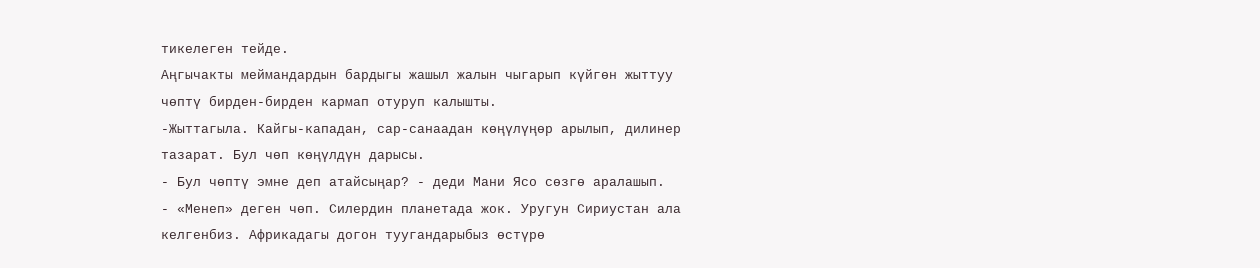тикелеген тейде.
Аңгычакты меймандардын бардыгы жашыл жалын чыгарып күйгөн жыттуу чөптү бирден-бирден кармап отуруп калышты.
-Жыттагыла. Кайгы-кападан, сар-санаадан көңүлүңөр арылып, дилинер тазарат. Бул чөп көңүлдүн дарысы.
- Бул чөптү эмне деп атайсыңар? - деди Мани Ясо сөзгө аралашып.
- «Менеп» деген чөп. Силердин планетада жок. Уругун Сириустан ала келгенбиз. Африкадагы догон туугандарыбыз өстүрө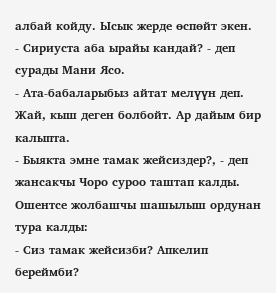албай койду. Ысык жерде өспөйт экен.
- Сириуста аба ырайы кандай? - деп сурады Мани Ясо.
- Ата-бабаларыбыз айтат мелүүн деп. Жай, кыш деген болбойт. Ар дайым бир калыпта.
- Быякта эмне тамак жейсиздер?, - деп жансакчы Чоро суроо таштап калды. Ошентсе жолбашчы шашылыш ордунан тура калды:
- Сиз тамак жейсизби? Апкелип береймби?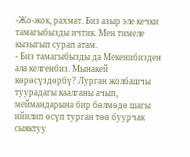-Жо-жок, рахмат. Биз азыр эле кечки тамагыбызды ичтик. Мен тимеле кызыгып сурап атам.
- Биз тамагыбызды да Мекенибизден ала келгенбиз. Мынакей көрөсүздөрбү? Лурган жолбашчы туурадагы каалганы ачып, меймандарына бир бөлмөдө шагы ийилип өсүп турган төө буурчак сыяктуу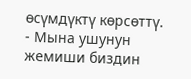өсүмдүктү көрсөттү.
- Мына ушунун жемиши биздин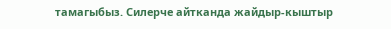тамагыбыз. Силерче айтканда жайдыр-кыштыр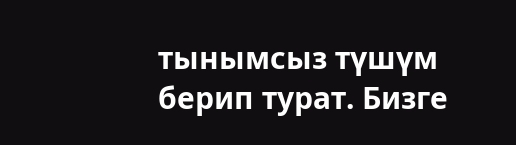тынымсыз түшүм берип турат. Бизге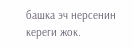башка эч нерсенин кереги жок.